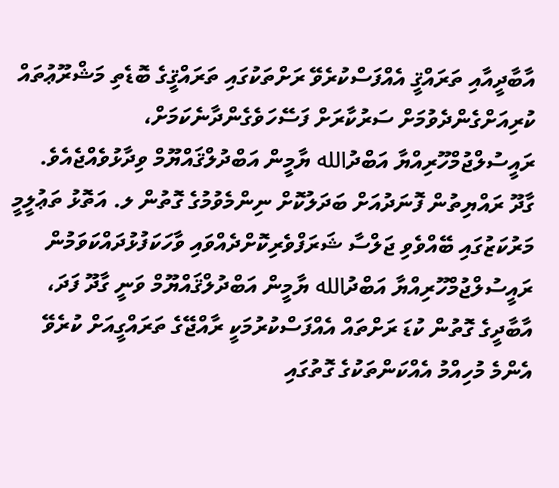އާބާދީއާއި ތަރައްޤީ އެއްފަސްކުރެވޭ ރަށްތަކުގައި ތަރައްޤީގެ ބޮޑެތި މަޝްރޫޢުތައް ކުރިއަށްގެންދެވުމަށް ސަރުކާރަށް ފަސޭހަވެގެންދާނެކަމަށް، ރައީސުލްޖުމްހޫރިއްޔާ އަބްދުالله ޔާމީން އަބްދުލްޤައްޔޫމް ވިދާޅުވެއްޖެއެވެ.
ގާދޫ ރައްޔިތުން ފޮނަދުއަށް ބަދަލުކޮށް ނިންމެވުމުގެ ގޮތުން ލ. އަތޮޅު ތަޢުލީމީ މަރުކަޒުގައި ބޭއްވެވި ޖަލްސާ ޝަރަފްވެރިކޮށްދެއްވައި ވާހަކަފުޅުދައްކަވަމުން ރައީސުލްޖުމްހޫރިއްޔާ އަބްދުالله ޔާމީން އަބްދުލްޤައްޔޫމް ވަނީ ގާދޫ ފަދަ، އާބާދީގެ ގޮތުން ކުޑަ ރަށްތައް އެއްފަސްކުރުމަކީ ރާއްޖޭގެ ތަރައްގީއަށް ކުރެވޭ އެންމެ މުހިއްމު އެއްކަންތަކުގެ ގޮތުގައި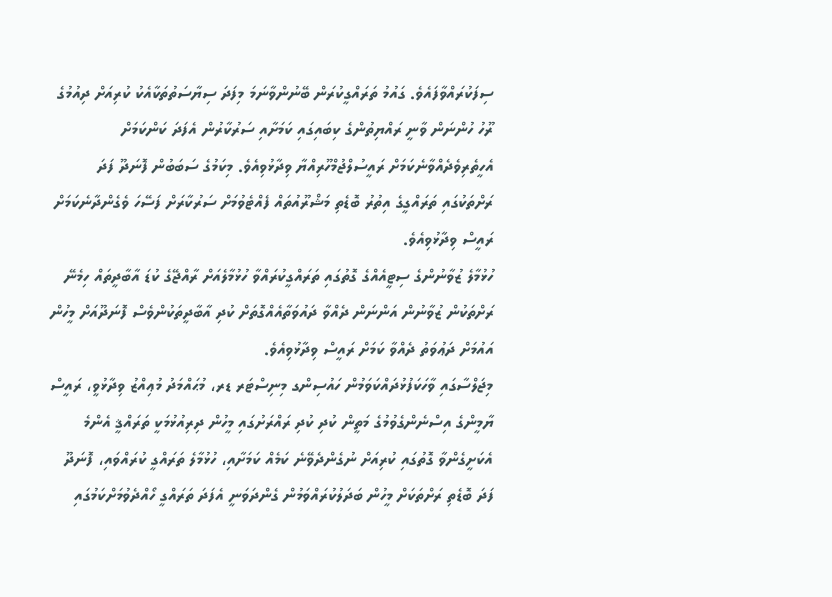ސިފަކުރައްވާފައެވެ. ގައުމު ތަރައްގީކުރަން ބޭނުންވާނަމަ މިފަދަ ސިޔާސަތުތަކާއެކު ކުރިއަށް ދިއުމުގެ ރޫހު ހުންނަން ވާނީ ރައްޔިތުންގެ ކިބައިގައި ކަމަށާއި ސަރުކާރުން އެފަދަ ކަންކަމަށް އެހީތެރިވެދެއްވާނެކަމަށް ރައީސުލްޖުމްހޫރިއްޔާ ވިދާޅުވިއެވެ. މިކަމުގެ ސަބަބުން ފޮނަދޫ ފަދަ ރަށްތަކުގައި ތަރައްގީގެ އިތުރު ބޮޑެތި މަޝްރޫއުތައް ފެއްޓެވުމަށް ސަރުކާރަށް ފަސޭހަ ވެގެންދާނެކަމަށް ރައީސް ވިދާޅުވިއެވެ.
ހުޅުމާލެ ޒުވާނުންގެ ސިޓީއެއްގެ ގޮތުގައި ތަރައްގީކުރައްވާ ހުޅުމާލެއަށް ރާއްޖޭގެ ކުޑަ އާބާދީތައް ހިމެނޭ ރަށްތަކުން ޒުވާނުން އަންނަން ދެއްވާ ދައުވަތާއެއްގޮތަށް ކުދި އާބާދީތަކުންވެސް ފޮނަދޫއަށް މީހުން އައުމަށް ދަޢުވަތު ދެއްވާ ކަމަށް ރައީސް ވިދާޅުވިއެވެ.
މިޖަލްސާގައި ވާހަކަފުޅުދައްކަވަމުން ހައުސިންގ މިނިސްޓަރ ޑރ، މުޙައްމަދު މުޢިއްޒު ވިދާޅުވީ، ރައީސް ޔާމީންގެ އިސްނެންގެވުމުގެ މަތީން ކުދި ކުދި ރައްރަށުގައި މީހުން ދިރިއުޅުމަކީ ތަރައްޤީ އެންމެ އެކަށީގެންވާ ގޮތުގައި ކުރިއަށް ނުގެންދެވޭނެ ކަމެއް ކަމަށާއި، ހުޅުމާލެ ތަރައްގީ ކުރައްވައި، ފޮނަދޫ ފަދަ ބޮޑެތި ރަށްތަކަށް މީހުން ބަދަލުކުރައްވަމުން ގެންދަވަނީ އެފަދަ ތަރައްގީ ހޯއްދެވުމަށްކަމުގައި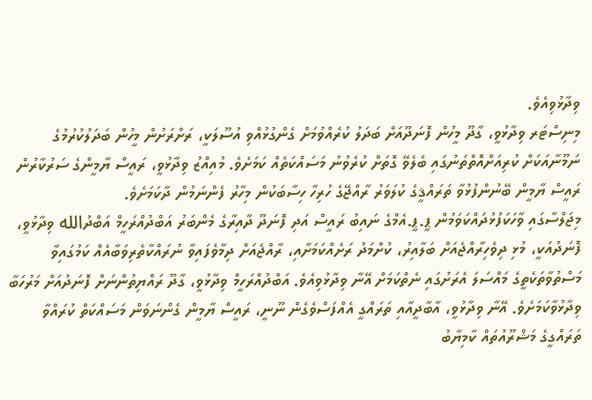ވިދާޅުވިއެވެ.
މިނިސްޓަރ ވިދާޅުވީ، ގާދޫ މީހުން ފޮނަދޫއަށް ބަދަލު ކުރެއްވުމަށް ގެންގުޅުއްވި އުސޫލަކީ، ރަށްރަށުން މީހުން ބަދަލުކުރުމުގެ ނަމޫނާއަކަށް ކުރިއަށްއޮތްތަނުގައި ބެލެވޭ ގޮތަށް ކުރެވުނު މަސައްކަތެއް ކަމަށެވެ. މުއިއްޒު ވިދާޅުވީ، ރައީސް ޔާމީންގެ ސަރުކާރުން ރައީސް ޔާމީން ބޭނުންފުޅުވާ ތަރައްޤީގެ ކުލަވަރު ރާއްޖޭގެ ހުރިހާ ހިސާބަކުން މިހާރު ފެންނަމުން ދާކަމަށެވެ.
މިޖަލްސާގައި ވާހަކަފުޅުދައްކަވަމުން ޕީ.ޕީ.އެމްގެ ނައިބު ރައީސް އަދި ފޮނަދޫ ދާއިރާގެ މެންބަރު އަބްދުއްރަހީމް އަބްދުالله ވިދާޅުވީ، ފޮނަދުއަކީ، މުޅި ދިވެހިރާއްޖެއަށް ބަލާއިރު، ކުށްމަދު ރަށެއްކަމަށާއި، ރާއްޖެއަށް ދިމާވެފައިވާ ނުރައްކާތެރިވަބާއެއް ކަމުގައިވާ މަސްތުވާތަކެތީގެ މައްސަލަ އެރަށުގައި ނެތްކަމަށް އޭނާ ވިދާޅުވިއެވެ. އަބްދުއްރަހީމް ވިދާޅުވީ، ގާދޫ ރައްޔިތުންނަށް ފޮނަދުއަށް މަރުހަބާ ވިދާޅުވާކަމަށެވެ. އޭނާ ވިދާޅުވީ، އާބާދީއާއި ތަރައްގީ އެއްފަސްވެގެން ނޫނީ، ރައީސް ޔާމީން ގެންނަވަން މަސައްކަތް ކުރައްވާ ތަރައްގީގެ މަޝްރޫއުތައް ކާމިޔާބު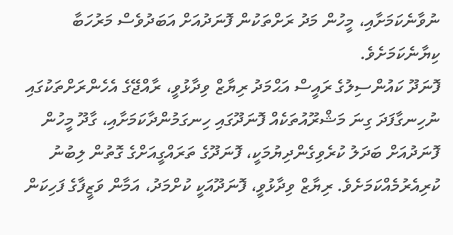ނުވާނެކަމަށާއި، މީހުން މަދު ރަށްތަކުން ފޮނަދުއަށް އަބަދުވެސް މަރުހަބާ ކިޔާނެކަމަށެވެ.
ފޮނަދޫ ކައުންސިލުގެ ރައީސް އަޙްމަދު ރިޔާޒް ވިދާޅުވީ، ރާއްޖޭގެ އެހެންރަށްތަކުގައި ނުހިނގާފަދަ ގިނަ މަޝްރޫއުތަކެއް ފޮނަދޫގައި ހިނގަމުންދާކަމަށާއި، ގާދޫ މީހުން ފޮނަދުއަށް ބަދަލު ކުރެވިގެންދިޔުމަކީ، ފޮނަދޫގެ ތަރައްގީއަށްގެ ގޮތުން ލިބުނު ކުރިއެރުމެއްކަމަށެވެ. ރިޔާޒް ވިދާޅުވީ، ފޮނަދޫއަކީ ކުށްމަދު، އަމާން ވަޒީފާގެ ފަހިކަން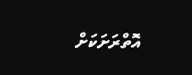އޮތްރަށަކަށް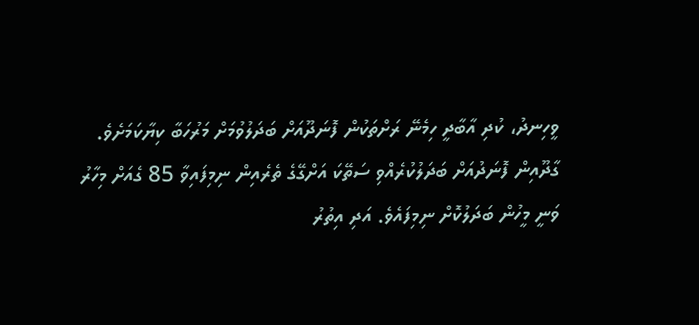ވީހިނދު، ކުދި އާބާދީ ހިމެނޭ ރަށްތަކުން ފޮނަދޫއަށް ބަދަލުވުމަށް މަރުހަބާ ކިޔާކަމަށެވެ.
ގާދޫއިން ފޮނަދުއަށް ބަދަލުކުރެއްވި ސަތޭކަ އަށްގޭގެ ތެރެއިން ނިމިފައިވާ 85 ގެއަށް މިހާރު ވަނީ މީހުން ބަދަލުކޮށް ނިމިފައެވެ. އަދި އިތުރު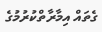ގެތައް އިމާރާތްކުރުމުގެ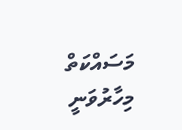މަސައްކަތް މިހާރުވަނީ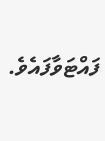ފައްޓަވާފައެވެ.